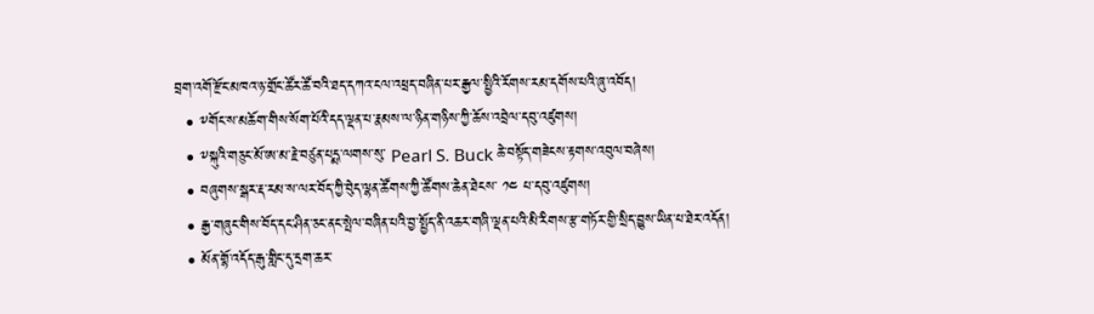བྲག་འགོ་རྫོང་མཁའ་ཉ་གྲོང་ཚོར་ཚོ་བའི་ཐད་དཀའ་ངལ་འཕྲད་བཞིན་པར་རྒྱལ་སྤྱིའི་རོགས་རམ་དགོས་པའི་ཞུ་འབོད།
  • ༸གོང་ས་མཆོག་གིས་སོག་པོའི་དད་ལྡན་པ་རྣམས་ལ་ཉིན་གཉིས་ཀྱི་ཆོས་འབྲེལ་དབུ་འཛུགས།
  • ༸སྐུའི་གཅུང་མོ་ཨ་མ་རྗེ་བཙུན་པདྨ་ལགས་སུ་ Pearl S. Buck ཆེ་བསྟོད་གཟེངས་རྟགས་འབུལ་བཞེས།
  • བཞུགས་སྒར་རྡ་རམ་ས་ལར་བོད་ཀྱི་བེུད་ལྷན་ཚོགས་ཀྱི་ཚོགས་ཆེན་ཐེངས་ ༡༤ པ་དབུ་འཛུགས།
  • རྒྱ་གཞུང་གིས་བོད་དང་ཤིན་ཅང་ནང་སྤེལ་བཞིན་པའི་བྱ་སྤྱོད་ནི་འཆར་གཞི་ལྡན་པའི་མི་རིགས་རྩ་གཏོར་གྱི་སྲིད་བྱུས་ཡིན་པ་ཐེར་འདོན།
  • མོན་གྷོ་འདོད་རྒུ་གླིང་དུ་དྲག་ཆར་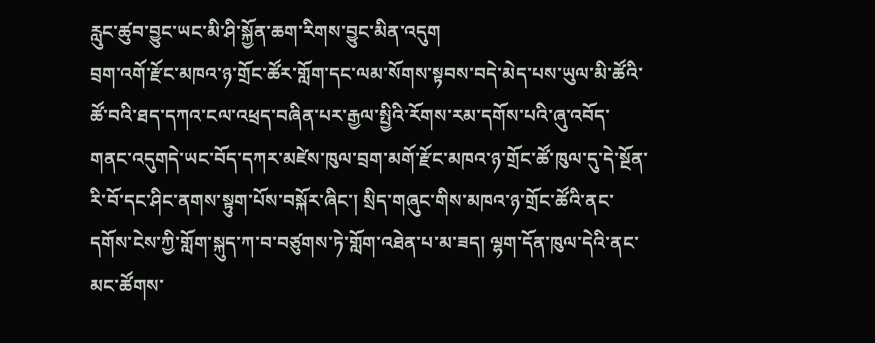རླུང་ཚུབ་བྱུང་ཡང་མི་ཤི་སྐྱོན་ཆག་རིགས་བྱུང་མིན་འདུག
བྲག་འགོ་རྫོང་མཁའ་ཉ་གྲོང་ཚོར་གློག་དང་ལམ་སོགས་སྟབས་བདེ་མེད་པས་ཡུལ་མི་ཚོའི་ཚོ་བའི་ཐད་དཀའ་ངལ་འཕྲད་བཞིན་པར་རྒྱལ་སྤྱིའི་རོགས་རམ་དགོས་པའི་ཞུ་འབོད་གནང་འདུགདེ་ཡང་བོད་དཀར་མཛེས་ཁུལ་བྲག་མགོ་རྫོང་མཁའ་ཉ་གྲོང་ཚོ་ཁུལ་དུ་དེ་སྔོན་རི་བོ་དང་ཤིང་ནགས་སྟུག་པོས་བསྐོར་ཞིང་། སྲིད་གཞུང་གིས་མཁའ་ཉ་གྲོང་ཚོའི་ནང་དགོས་ངེས་ཀྱི་གློག་སྐུད་ཀ་བ་བཙུགས་ཏེ་གློག་འཐེན་པ་མ་ཟད། ལྷག་དོན་ཁུལ་དེའི་ནང་མང་ཚོགས་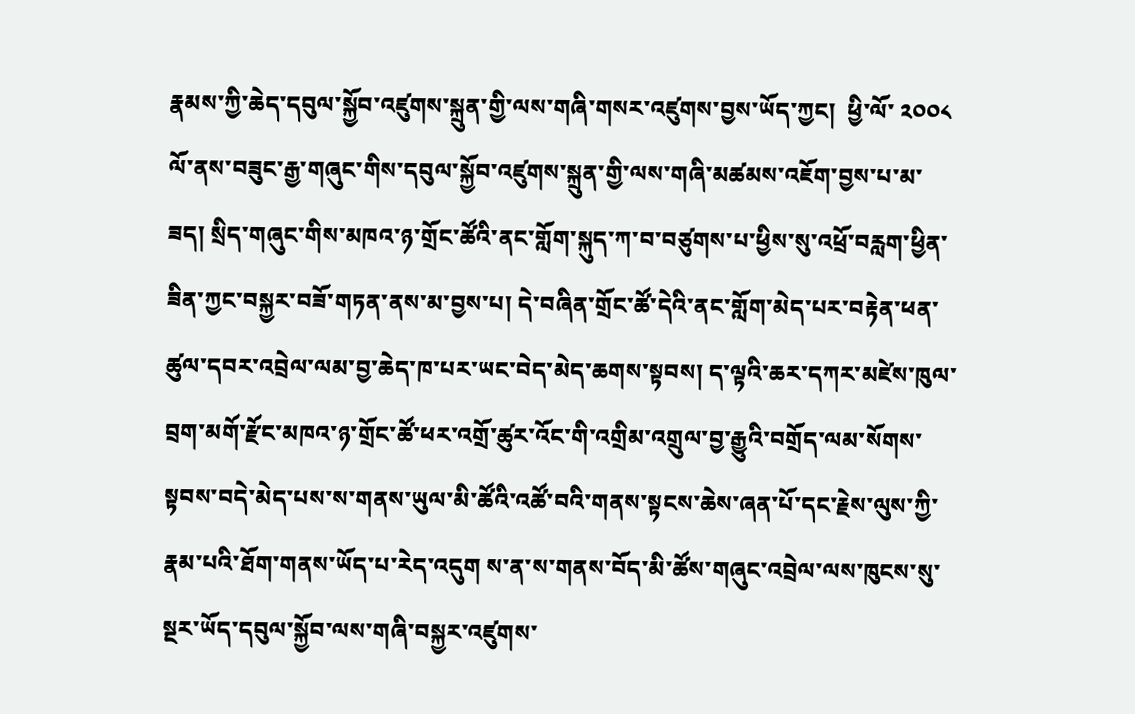རྣམས་ཀྱི་ཆེད་དབུལ་སྐྱོབ་འཛུགས་སྐྲུན་གྱི་ལས་གཞི་གསར་འཛུགས་བྱས་ཡོད་ཀྱང།  ཕྱི་ལོ་ ༢༠༠༨ ལོ་ནས་བཟུང་རྒྱ་གཞུང་གིས་དབུལ་སྐྱོབ་འཛུགས་སྐྲུན་གྱི་ལས་གཞི་མཚམས་འཇོག་བྱས་པ་མ་ཟད། སྲིད་གཞུང་གིས་མཁའ་ཉ་གྲོང་ཚོའི་ནང་གློག་སྐུད་ཀ་བ་བཙུགས་པ་ཕྱིས་སུ་འཕྲོ་བརླག་ཕྱིན་ཟིན་ཀྱང་བསྐྱར་བཟོ་གཏན་ནས་མ་བྱས་པ། དེ་བཞིན་གྲོང་ཚོ་དེའི་ནང་གློག་མེད་པར་བརྟེན་ཕན་ཚུལ་དབར་འབྲེལ་ལམ་བྱ་ཆེད་ཁ་པར་ཡང་བེད་མེད་ཆགས་སྟབས། ད་ལྟའི་ཆར་དཀར་མཛེས་ཁུལ་བྲག་མགོ་རྫོང་མཁའ་ཉ་གྲོང་ཚོ་ཕར་འགྲོ་ཚུར་འོང་གི་འགྲིམ་འགྲུལ་བྱ་རྒྱུའི་བགྲོད་ལམ་སོགས་སྟབས་བདེ་མེད་པས་ས་གནས་ཡུལ་མི་ཚོའི་འཚོ་བའི་གནས་སྟངས་ཆེས་ཞན་པོ་དང་རྗེས་ལུས་ཀྱི་རྣམ་པའི་ཐོག་གནས་ཡོད་པ་རེད་འདུག ས་ན་ས་གནས་བོད་མི་ཚོས་གཞུང་འབྲེལ་ལས་ཁུངས་སུ་སྔར་ཡོད་དབུལ་སྐྱོབ་ལས་གཞི་བསྐྱར་འཛུགས་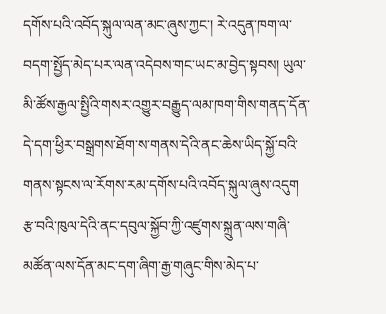དགོས་པའི་འབོད་སྐུལ་ལན་མང་ཞུས་ཀྱང་། རེ་འདུན་ཁག་ལ་བདག་སྤྱོད་མེད་པར་ལན་འདེབས་གང་ཡང་མ་བྱེད་སྟབས། ཡུལ་མི་ཚོས་རྒྱལ་སྤྱིའི་གསར་འགྱུར་བརྒྱུད་ལམ་ཁག་གིས་གནད་དོན་དེ་དག་ཕྱིར་བསྒྲགས་ཐོག་ས་གནས་དེའི་ནང་ཆེས་ཡིད་སྐྱོ་བའི་གནས་སྟངས་ལ་རོགས་རམ་དགོས་པའི་འབོད་སྐུལ་ཞུས་འདུག རྩ་བའི་ཁུལ་དེའི་ནང་དབུལ་སྐྱོབ་ཀྱི་འཛུགས་སྐྲུན་ལས་གཞི་མཚོན་ལས་དོན་མང་དག་ཞིག་རྒྱ་གཞུང་གིས་མེད་པ་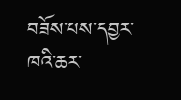བཟོས་པས་དབྱར་ཁའི་ཆར་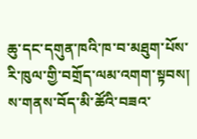ཆུ་དང་དགུན་ཁའི་ཁ་བ་མཐུག་པོས་རི་ཁུལ་གྱི་བགྲོད་ལམ་འགག་སྟབས། ས་གནས་བོད་མི་ཚོའི་བཟའ་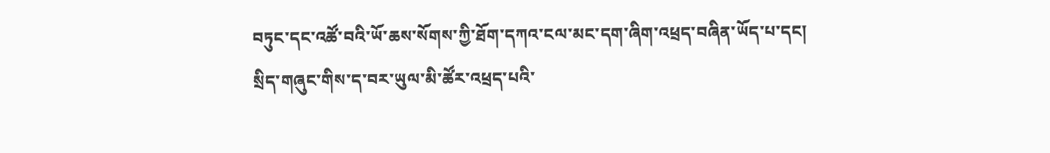བཏུང་དང་འཚོ་བའི་ཡོ་ཆས་སོགས་ཀྱི་ཐོག་དཀའ་ངལ་མང་དག་ཞིག་འཕྲད་བཞིན་ཡོད་པ་དང།  སྲིད་གཞུང་གིས་ད་བར་ཡུལ་མི་ཚོར་འཕྲད་པའི་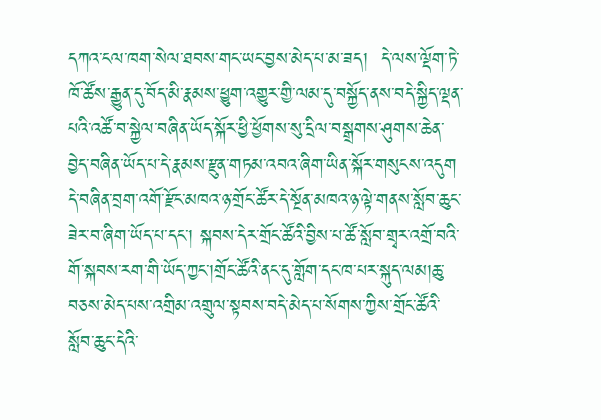དཀའ་ངལ་ཁག་སེལ་ཐབས་གང་ཡང་བྱས་མེད་པ་མ་ཟད།  དེ་ལས་ལྡོག་ཏེ་ཁོ་ཚོས་རྒྱུན་དུ་བོད་མི་རྣམས་ཕྱུག་འགྱུར་གྱི་ལམ་དུ་བསྐྱོད་ནས་བདེ་སྐྱིད་ལྡན་པའི་འཚོ་བ་སྐྱེལ་བཞིན་ཡོད་སྐོར་ཕྱི་ཕྱོགས་སུ་དྲིལ་བསྒྲགས་ཤུགས་ཆེན་བྱེད་བཞིན་ཡོད་པ་དེ་རྣམས་རྫུན་གཏམ་འབའ་ཞིག་ཡིན་སྐོར་གསུངས་འདུག  དེ་བཞིན་བྲག་འགོ་རྫོང་མཁའ་ཉ་གྲོང་ཚོར་དེ་སྔོན་མཁའ་ཉ་ལྟེ་གནས་སློབ་ཆུང་ཟེར་བ་ཞིག་ཡོད་པ་དང་། སྐབས་དེར་གྲོང་ཚོའི་བྱིས་པ་ཚོ་སློབ་གྲྭར་འགྲོ་བའི་གོ་སྐབས་རག་གི་ཡོད་ཀྱང་།གྲོང་ཚོའི་ནང་དུ་གློག་དང་ཁ་པར་སྐུད་ལམ།ཆུ་བཅས་མེད་པས་འགྲིམ་འགྲུལ་སྟབས་བདེ་མེད་པ་སོགས་ཀྱིས་གྲོང་ཚོའི་སློབ་ཆུང་དེའི་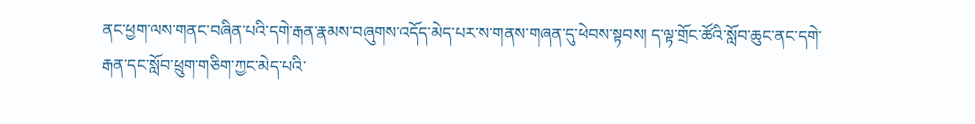ནང་ཕྱག་ལས་གནང་བཞིན་པའི་དགེ་རྒན་རྣམས་བཞུགས་འདོད་མེད་པར་ས་གནས་གཞན་དུ་ཕེབས་སྟབས། ད་ལྟ་གྲོང་ཚོའི་སློབ་ཆུང་ནང་དགེ་རྒན་དང་སློབ་ཕྲུག་གཅིག་ཀྱང་མེད་པའི་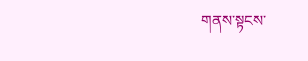གནས་སྟངས་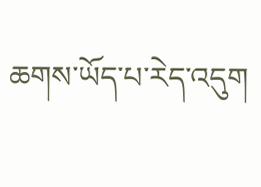ཆགས་ཡོད་པ་རེད་འདུག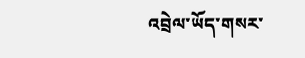འབྲེལ་ཡོད་གསར་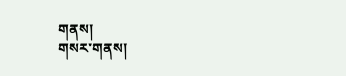གནས།
གསར་གནས།